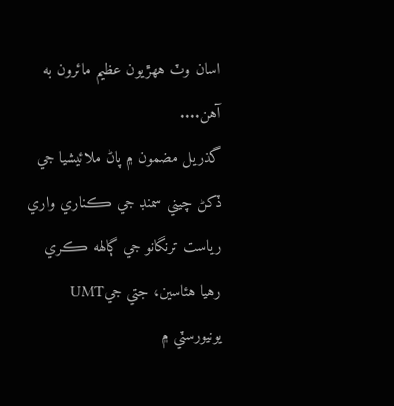اسان وٽ ههڙيون عظيم مائرون به آهن....
گذريل مضمون ۾ پاڻ ملائيشيا جي ڏکڻ چيني سمنڊ جي ڪناري واري رياست ترنگانو جي ڳالهه ڪري رهيا هئاسين، جتي جيUMT يونيورسٽي ۾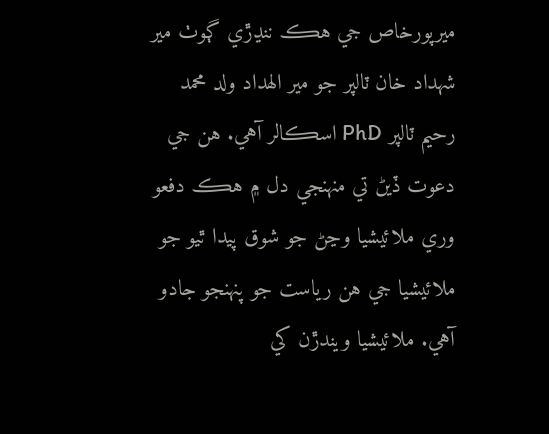ميرپورخاص جي هڪ ننڍڙي ڳوٺ مير شهداد خان ٽالپر جو مير الهداد ولد محمد رحيم ٽالپر PhD اسڪالر آهي. هن جي دعوت ڏيڻ تي منهنجي دل ۾ هڪ دفعو وري ملائيشيا وڃڻ جو شوق پيدا ٿيو جو ملائيشيا جي هن رياست جو پنهنجو جادو آهي. ملائيشيا ويندڙن کي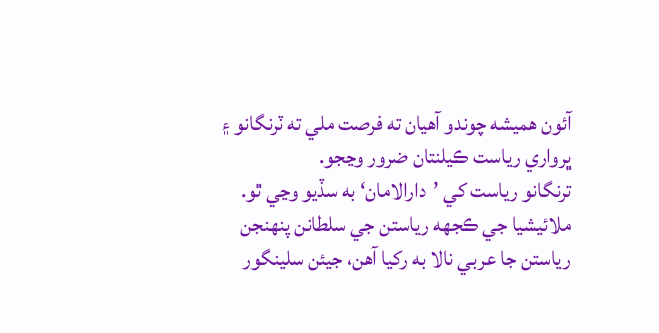آئون هميشه چوندو آهيان ته فرصت ملي ته ٽرنگانو ۽ ڀرواري رياست ڪيلنتان ضرور وڃجو.
ترنگانو رياست کي ’دارالامان‘ به سڏيو وڃي ٿو. ملائيشيا جي ڪجهه رياستن جي سلطانن پنهنجن رياستن جا عربي نالا به رکيا آهن، جيئن سلينگور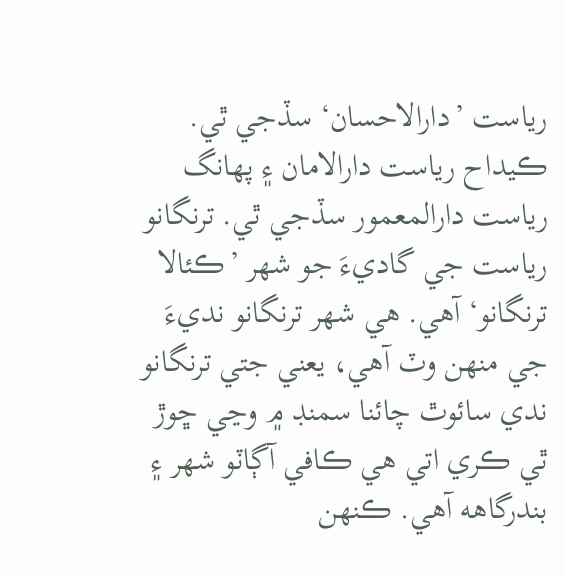رياست ’دارالاحسان‘ سڏجي ٿي. ڪيداح رياست دارالامان ۽ پهانگ رياست دارالمعمور سڏجي ٿي. ترنگانو رياست جي گاديءَ جو شهر ’ڪئالا ترنگانو‘ آهي. هي شهر ترنگانو نديءَ جي منهن وٽ آهي، يعني جتي ترنگانو ندي سائوٿ چائنا سمنڊ ۾ وڃي ڇوڙ ٿي ڪري اتي هي ڪافي آڳاٽو شهر ۽ بندرگاهه آهي. ڪنهن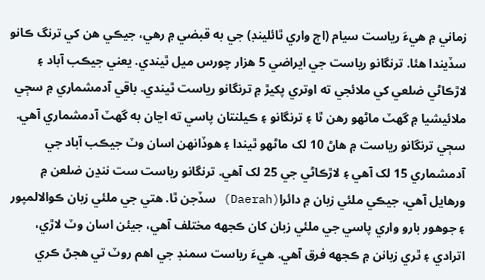زماني ۾ هيءَ رياست سيام (اڄ واري ٿائلينڊ) جي به قبضي ۾ رهي، جيڪي هن کي ترنگ ڪانو سڏيندا هئا. ترنگانو رياست جي ايراضي 5 هزار چورس ميل ٿيندي. يعني جيڪب آباد ۽ لاڙڪاڻي ضلعي کي ملائجي ته اوتري پکيڙ ۾ ترنگانو رياست ٿيندي. باقي آدمشماري ۾ سڄي ملائيشيا ۾ گهٽ ماڻهو رهن ٿا ۽ ترنگانو ۽ ڪيلنتان پاسي ته اڃان به گهٽ آدمشماري آهي. سڄي ترنگانو رياست ۾ هاڻ 10 لک ماڻهو ٿيندا ۽ هوڏانهن اسان وٽ جيڪب آباد جي آدمشماري 15 لک آهي ۽ لاڙڪاڻي جي 25 لک آهي. ترنگانو رياست ست ننڍن ضلعن ۾ ورهايل آهي، جيڪي ملئي زبان ۾ دائرا(Daerah) سڏجن ٿا. هتي جي ملئي زبان ڪوالالمپور ۽ جوهور بارو واري پاسي جي ملئي زبان کان ڪجهه مختلف آهي، جيئن اسان وٽ لاڙي، اترادي ۽ ٿري زبانن ۾ ڪجهه فرق آهي. هيءَ رياست سمنڊ جي اهم روٽ تي هجڻ ڪري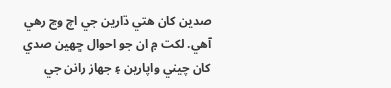صدين کان هتي ڌارين جي اچ وڃ رهي آهي. لکت ۾ ان جو احوال ڇهين صدي کان چيني واپارين ۽ جهاز رانن جي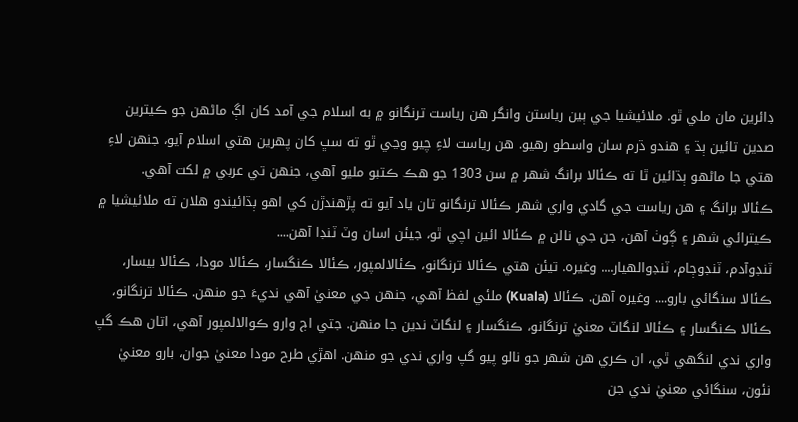ڊائرين مان ملي ٿو. ملائيشيا جي ٻين رياستن وانگر هن رياست ترنگانو ۾ به اسلام جي آمد کان اڳ ماڻهن جو ڪيترين صدين تائين ٻڌ ۽ هندو ڌرم سان واسطو رهيو. هن رياست لاءِ چيو وڃي ٿو ته سڀ کان پهرين هتي اسلام آيو، جنهن لاءِ هتي جا ماڻهو ٻڌائين ٿا ته ڪئالا برانگ شهر ۾ سن 1303 جو هڪ ڪتبو مليو آهي، جنهن تي عربي ۾ لکت آهي.
ڪئالا برانگ ۽ هن رياست جي گادي واري شهر ڪئالا ترنگانو تان ياد آيو ته پڙهندڙن کي اهو ٻڌائيندو هلان ته ملائيشيا ۾ ڪيترائي شهر ۽ ڳوٺ آهن، جن جي نالن ۾ ڪئالا ائين اچي ٿو، جيئن اسان وٽ ٽنڊا آهن....
ٽنڊوآدم، ٽنڊوڄام، ٽنڊوالهيار.... وغيره. تيئن هتي ڪئالا ترنگانو، ڪئالالمپور، ڪئالا ڪنگسار، ڪئالا مودا، ڪئالا بيسار، ڪئالا سنگائي بارو.... وغيره آهن. ڪئالا (Kuala) ملئي لفظ آهي، جنهن جي معنيٰ آهي نديءَ جو منهن. ڪئالا ترنگانو، ڪئالا ڪنگسار ۽ ڪئالا لنگاٽ معنيٰ ترنگانو، ڪنگسار ۽ لنگاٽ ندين جا منهن. جتي اڄ وارو ڪوالالمپور آهي، اتان هڪ گپ واري ندي لنگهي ٿي، ان ڪري هن شهر جو نالو پيو گپ واري ندي جو منهن. اهڙي طرح مودا معنيٰ جوان، بارو معنيٰ نئون، سنگائي معنيٰ ندي جن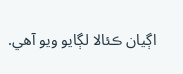اڳيان ڪئالا لڳايو ويو آهي.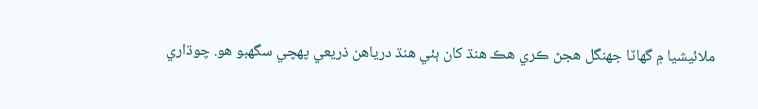ملائيشيا ۾ گهاٽا جهنگل هجڻ ڪري هڪ هنڌ کان ٻئي هنڌ درياهن ذريعي پهچي سگهبو هو. چوڌاري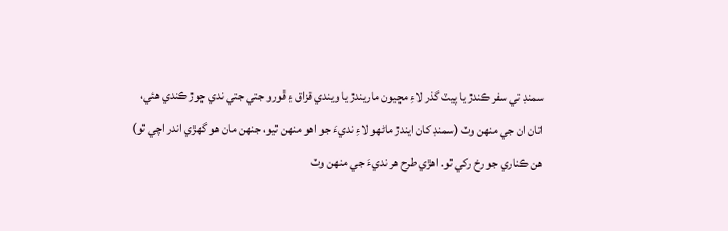سمنڊ تي سفر ڪندڙ يا پيٽ گذر لاءِ مڇيون ماريندڙ يا ويندي قزاق ۽ ڦورو جتي جتي ندي ڇوڙ ڪندي هئي، اتان ان جي منهن وٽ (سمنڊ کان ايندڙ ماڻهو لاءِ نديءَ جو اهو منهن ٿيو، جنهن مان هو گهڙي اندر اچي ٿو) هن ڪناري جو رخ رکي ٿو. اهڙي طرح هر نديءَ جي منهن وٽ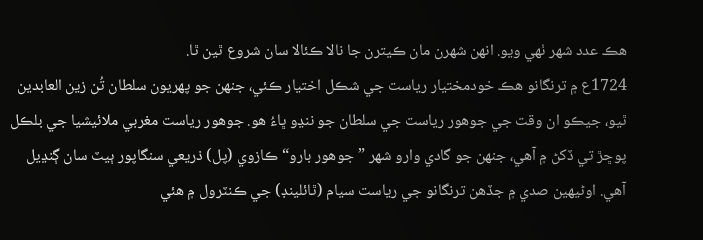هڪ عدد شهر ٺهي ويو. انهن شهرن مان ڪيترن جا نالا ڪئالا سان شروع ٿين ٿا.
1724ع ۾ ترنگانو هڪ خودمختيار رياست جي شڪل اختيار ڪئي، جنهن جو پهريون سلطان تُن زين العابدين ٿيو، جيڪو ان وقت جي جوهور رياست جي سلطان جو ننڍو ڀاءُ هو. جوهور رياست مغربي ملائيشيا جي بلڪل پوڇڙ تي ڏکڻ ۾ آهي، جنهن جو گادي وارو شهر ”جوهور بارو“ ڪازوي (پل) ذريعي سنگاپور ٻيٽ سان ڳنڍيل آهي. اوڻيهين صدي ۾ جڏهن ترنگانو جي رياست سيام (ٿائلينڊ) جي ڪنٽرول ۾ هئي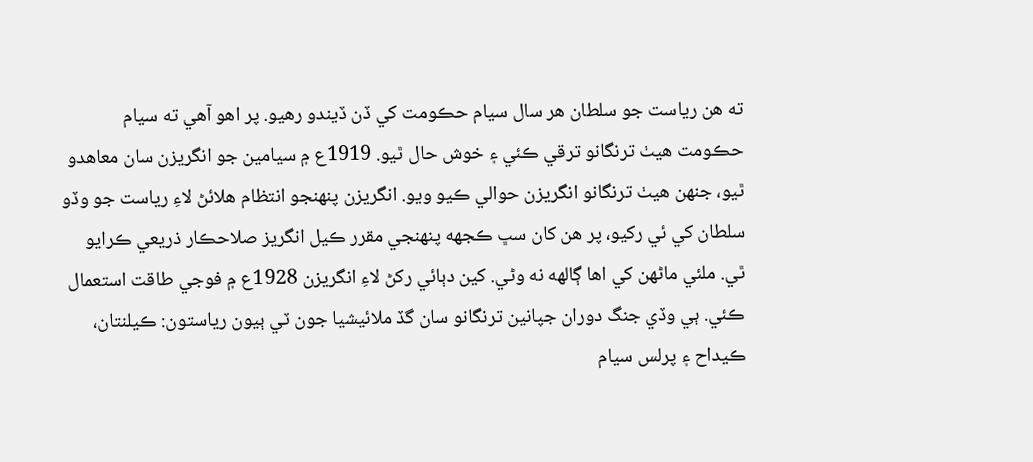ته هن رياست جو سلطان هر سال سيام حڪومت کي ڏن ڏيندو رهيو. پر اهو آهي ته سيام حڪومت هيٺ ترنگانو ترقي ڪئي ۽ خوش حال ٿيو. 1919ع ۾ سيامين جو انگريزن سان معاهدو ٿيو، جنهن هيٺ ترنگانو انگريزن حوالي ڪيو ويو. انگريزن پنهنجو انتظام هلائڻ لاءِ رياست جو وڏو سلطان کي ئي رکيو، پر هن کان سڀ ڪجهه پنهنجي مقرر ڪيل انگريز صلاحڪار ذريعي ڪرايو ٿي. ملئي ماڻهن کي اها ڳالهه نه وڻي. کين دٻائي رکڻ لاءِ انگريزن 1928ع ۾ فوجي طاقت استعمال ڪئي. ٻي وڏي جنگ دوران جپانين ترنگانو سان گڏ ملائيشيا جون ٽي ٻيون رياستون: ڪيلنتان، ڪيداح ۽ پرلس سيام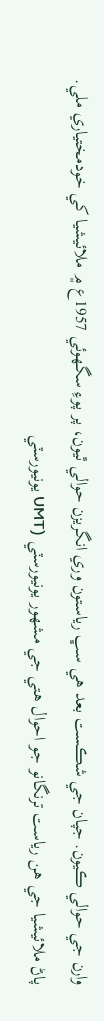وارن جي حوالي ڪيون. جپان جي شڪست بعد هي سڀ رياستون وري انگريزن حوالي ٿيون، پر پوءِ سگهوئي 1957ع ۾ ملائيشيا کي خودمختياري ملي. پاڻ ملائيشيا جي هن رياست ترنگانو جو احوال هتي جي مشهور يونيورسٽي (UMT يونيورسٽي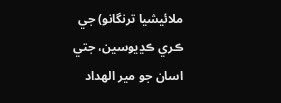ملائيشيا ترنگانو) جي ڪري ڪڍيوسين، جتي اسان جو مير الهداد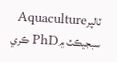ٽالپرAquaculture سبجيڪٽ ۾PhD ڪري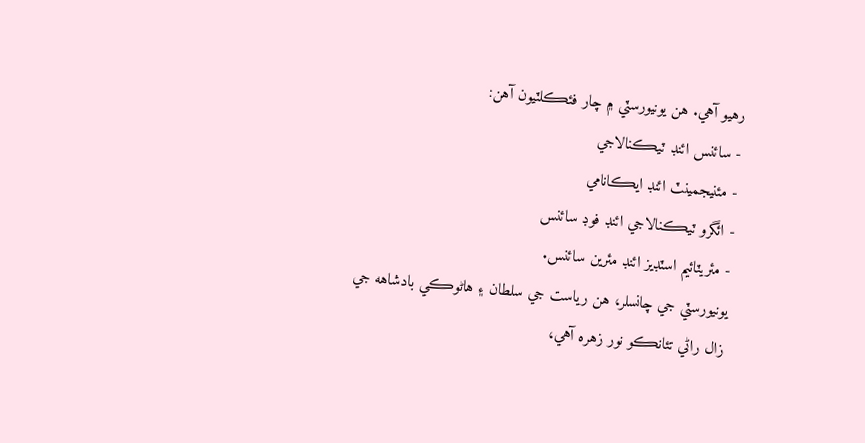رهيو آهي. هن يونيورسٽي ۾ چار فئڪلٽيون آهن:
- سائنس ائنڊ ٽيڪنالاجي
- مئنيجمينٽ ائنڊ ايڪانامي
- ائگرو ٽيڪنالاجي ائنڊ فوڊ سائنس
- مئريٽائيم اسٽڊيز ائنڊ مئرين سائنس.
يونيورسٽي جي چانسلر، هن رياست جي سلطان ۽ هاڻوڪي بادشاهه جي زال راڻي تئانڪو نور زهره آهي،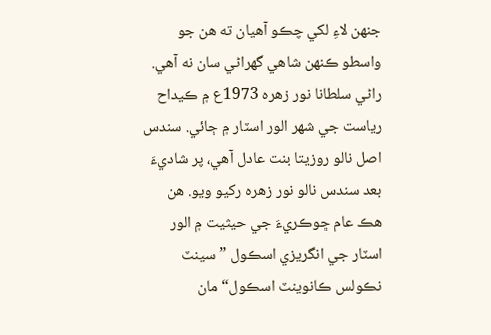جنهن لاءِ لکي چڪو آهيان ته هن جو واسطو ڪنهن شاهي گهراڻي سان نه آهي. راڻي سلطانا نور زهره 1973ع ۾ ڪيداح رياست جي شهر الور اسٽار ۾ ڄائي. سندس اصل نالو روزيتا بنت عادل آهي، پر شاديءَ بعد سندس نالو نور زهره رکيو ويو. هن هڪ عام ڇوڪريءَ جي حيثيت ۾ الور اسٽار جي انگريزي اسڪول ”سينٽ نڪولس ڪانوينٽ اسڪول“ مان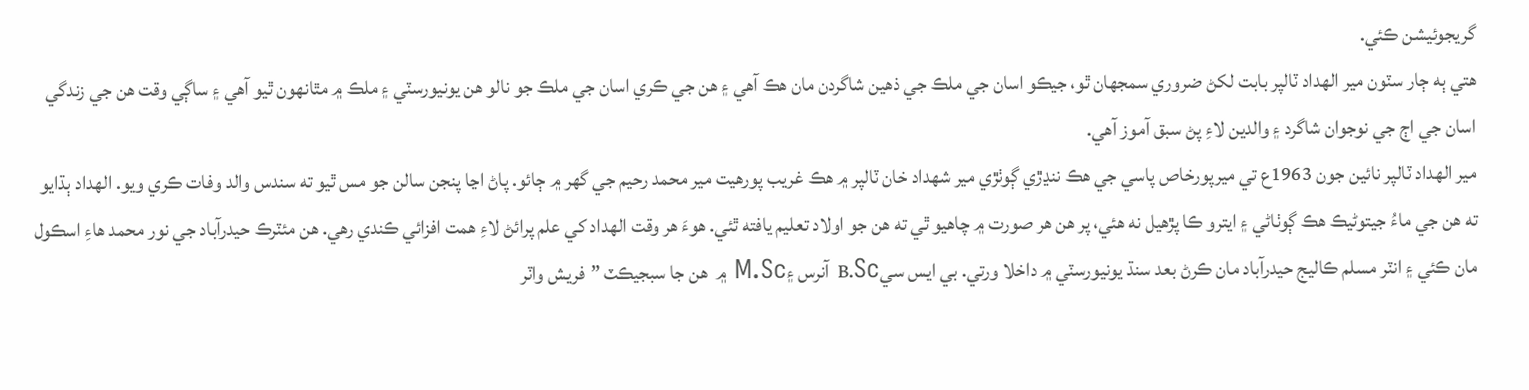گريجوئيشن ڪئي.
هتي ٻه ڄار سٽون مير الهداد ٽالپر بابت لکڻ ضروري سمجهان ٿو، جيڪو اسان جي ملڪ جي ذهين شاگردن مان هڪ آهي ۽ هن جي ڪري اسان جي ملڪ جو نالو هن يونيورسٽي ۽ ملڪ ۾ مٿانهون ٿيو آهي ۽ ساڳي وقت هن جي زندگي اسان جي اڄ جي نوجوان شاگرد ۽ والدين لاءِ پڻ سبق آموز آهي.
مير الهداد ٽالپر نائين جون 1963ع تي ميرپورخاص پاسي جي هڪ ننڍڙي ڳوٺڙي مير شهداد خان ٽالپر ۾ هڪ غريب پورهيت مير محمد رحيم جي گهر ۾ ڄائو. پاڻ اڃا پنجن سالن جو مس ٿيو ته سندس والد وفات ڪري ويو. الهداد ٻڌايو ته هن جي ماءُ جيتوڻيڪ هڪ ڳوٺاڻي ۽ ايترو ڪا پڙهيل نه هئي، پر هن هر صورت ۾ چاهيو ٿي ته هن جو اولاد تعليم يافته ٿئي. هوءَ هر وقت الهداد کي علم پرائڻ لاءِ همت افزائي ڪندي رهي. هن مئٽرڪ حيدرآباد جي نور محمد هاءِ اسڪول مان ڪئي ۽ انٽر مسلم ڪاليج حيدرآباد مان ڪرڻ بعد سنڌ يونيورسٽي ۾ داخلا ورتي. بي ايس سيB.Sc آنرس ۽M.Sc ۾ هن جا سبجيڪٽ ”فريش واٽر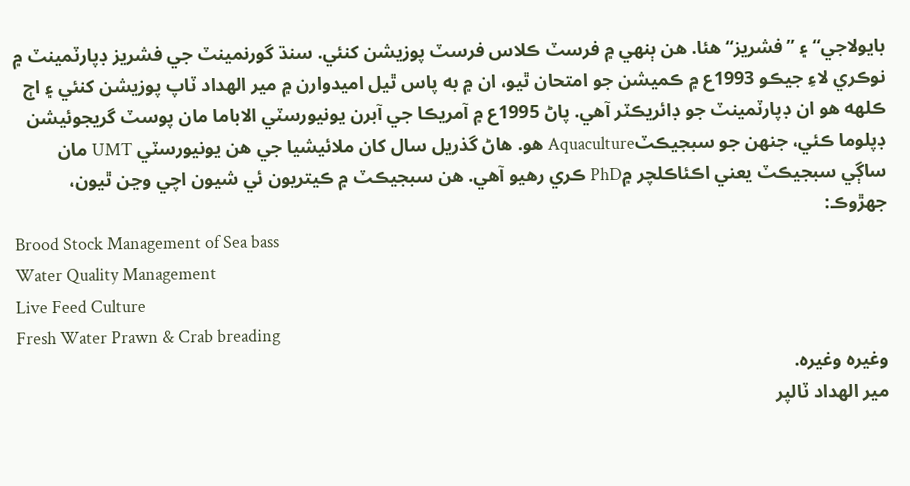بايولاجي“ ۽ ”فشريز“ هئا. هن ٻنهي ۾ فرسٽ ڪلاس فرسٽ پوزيشن کنئي. سنڌ گورنمينٽ جي فشريز ڊپارٽمينٽ ۾ نوڪري لاءِ جيڪو 1993ع ۾ ڪميشن جو امتحان ٿيو، ان ۾ به پاس ٿيل اميدوارن ۾ مير الهداد ٽاپ پوزيشن کنئي ۽ اڄ ڪلهه هو ان ڊپارٽمينٽ جو ڊائريڪٽر آهي. پاڻ 1995ع ۾ آمريڪا جي آبرن يونيورسٽي الاباما مان پوسٽ گريجوئيشن ڊپلوما ڪئي، جنهن جو سبجيڪٽAquaculture هو. هاڻ گذريل سال کان ملائيشيا جي هن يونيورسٽي UMT مان ساڳي سبجيڪٽ يعني اڪئاڪلچر ۾PhD ڪري رهيو آهي. هن سبجيڪٽ ۾ ڪيتريون ئي شيون اچي وڃن ٿيون، جهڙوڪ:
Brood Stock Management of Sea bass
Water Quality Management
Live Feed Culture
Fresh Water Prawn & Crab breading
وغيره وغيره.
مير الهداد ٽالپر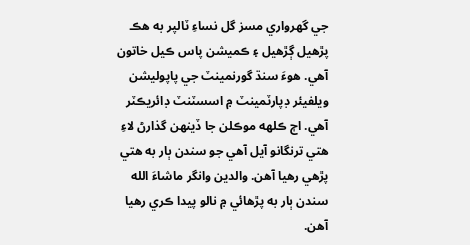جي گهرواري مسز گل نساءِ ٽالپر به هڪ پڙهيل ڳڙهيل ۽ ڪميشن پاس ڪيل خاتون آهي. هوءَ سنڌ گورنمينٽ جي پاپوليشن ويلفيئر ڊپارٽمينٽ ۾ اسسٽنٽ ڊائريڪٽر آهي. اڄ ڪلهه موڪلن جا ڏينهن گذارڻ لاءِ هتي ترنگانو آيل آهي جو سندن ٻار به هتي پڙهي رهيا آهن. والدين وانگر ماشاءَ الله سندن ٻار به پڙهائي ۾ نالو پيدا ڪري رهيا آهن.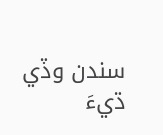سندن وڏي ڌيءَ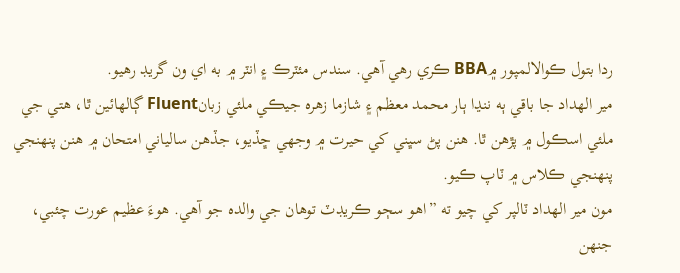ردا بتول ڪوالالمپور ۾BBA ڪري رهي آهي. سندس مئٽرڪ ۽ انٽر ۾ به اي ون گريڊ رهيو.
مير الهداد جا باقي ٻه ننڍا ٻار محمد معظم ۽ شازما زهره جيڪي ملئي زبانFluent ڳالهائين ٿا، هتي جي ملئي اسڪول ۾ پڙهن ٿا. هنن پڻ سڀني کي حيرت ۾ وجهي ڇڏيو، جڏهن سالياني امتحان ۾ هنن پنهنجي پنهنجي ڪلاس ۾ ٽاپ ڪيو.
مون مير الهداد ٽالپر کي چيو ته ”اهو سڄو ڪريڊٽ توهان جي والده جو آهي. هوءَ عظيم عورت چئبي، جنهن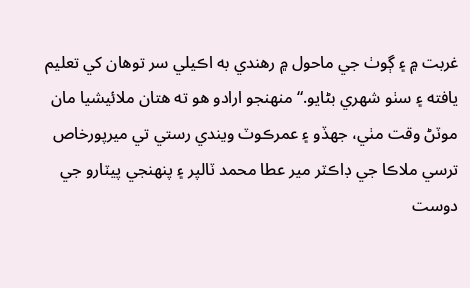غربت ۾ ۽ ڳوٺ جي ماحول ۾ رهندي به اڪيلي سر توهان کي تعليم يافته ۽ سٺو شهري بڻايو.“ منهنجو ارادو هو ته هتان ملائيشيا مان موٽڻ وقت مٺي، جهڏو ۽ عمرڪوٽ ويندي رستي تي ميرپورخاص ترسي ملاڪا جي ڊاڪٽر مير عطا محمد ٽالپر ۽ پنهنجي پيٽارو جي دوست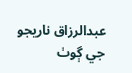عبدالرزاق ناريجو جي ڳوٺ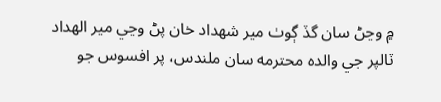۾ وڃڻ سان گڏ ڳوٺ مير شهداد خان پڻ وڃي مير الهداد ٽالپر جي والده محترمه سان ملندس، پر افسوس جو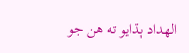الهداد ٻڌايو ته هن جو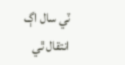ٽي سال اڳ انتقال ٿي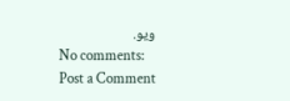ويو.
No comments:
Post a Comment